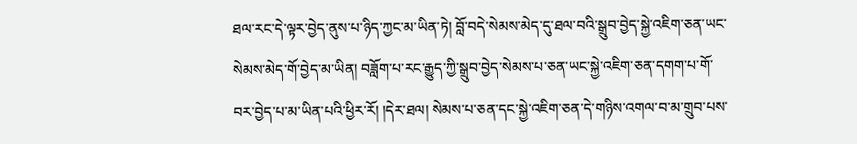ཐལ་རང་དེ་ལྟར་བྱེད་ནུས་པ་ཉིད་ཀྱང་མ་ཡིན་ཏེ། བློ་བདེ་སེམས་མེད་དུ་ཐལ་བའི་སྒྲུབ་བྱེད་སྐྱེ་འཇིག་ཅན་ཡང་སེམས་མེད་གོ་བྱེད་མ་ཡིན། བཟློག་པ་རང་རྒྱུད་ཀྱི་སྒྲུབ་བྱེད་སེམས་པ་ཅན་ཡང་སྐྱེ་འཇིག་ཅན་དགག་པ་གོ་བར་བྱེད་པ་མ་ཡིན་པའི་ཕྱིར་རོ། །དེར་ཐལ། སེམས་པ་ཅན་དང་སྐྱེ་འཇིག་ཅན་དེ་གཉིས་འགལ་བ་མ་གྲུབ་པས་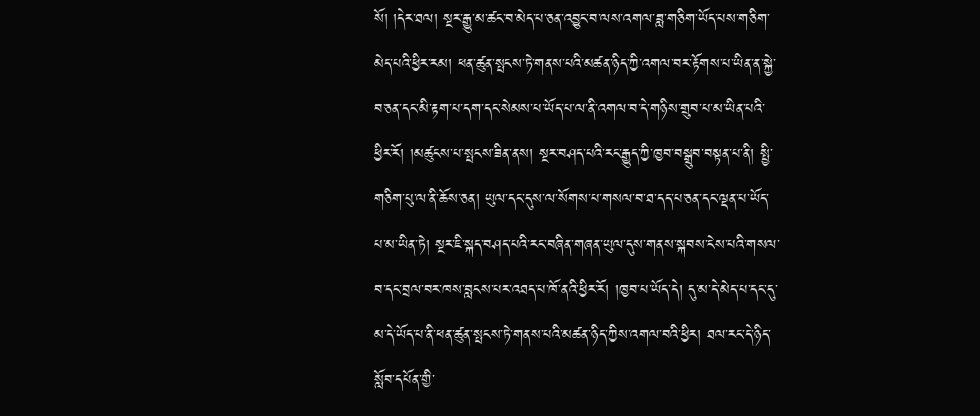སོ། །དེར་ཐལ། སྔར་རྒྱུ་མ་ཚང་བ་མེད་པ་ཅན་འབྱུང་བ་ལས་འགལ་ཟླ་གཅིག་ཡོད་པས་གཅིག་མེད་པའི་ཕྱིར་རམ། ཕན་ཚུན་སྤངས་ཏེ་གནས་པའི་མཚན་ཉིད་ཀྱི་འགལ་བར་རྟོགས་པ་ཡིན་ན་སྐྱེ་བ་ཅན་དང་མི་རྟག་པ་དག་དང་སེམས་པ་ཡོད་པ་ལ་ནི་འགལ་བ་དེ་གཉིས་གྲུབ་པ་མ་ཡིན་པའི་ཕྱིར་རོ། །མཚུངས་པ་སྤངས་ཟིན་ནས། སྔར་བཤད་པའི་རང་རྒྱུད་ཀྱི་ཁྱབ་བསྒྲུབ་བསྟན་པ་ནི། སྤྱི་གཅིག་པུ་ལ་ནི་ཆོས་ཅན། ཡུལ་དང་དུས་ལ་སོགས་པ་གསལ་བ་ཐ་དད་པ་ཅན་དང་ལྡན་པ་ཡོད་པ་མ་ཡིན་ཏེ། སྔར་ཇི་སྐད་བཤད་པའི་རང་བཞིན་གཞན་ཡུལ་དུས་གནས་སྐབས་ངེས་པའི་གསལ་བ་དང་བྲལ་བར་ཁས་བླངས་པར་འཐད་པ་ཁོ་ནའི་ཕྱིར་རོ། །ཁྱབ་པ་ཡོད་དེ། དུ་མ་དེ་མེད་པ་དང་དུ་མ་དེ་ཡོད་པ་ནི་ཕན་ཚུན་སྤངས་ཏེ་གནས་པའི་མཚན་ཉིད་ཀྱིས་འགལ་བའི་ཕྱིར། ཐལ་རང་དེ་ཉིད་སློབ་དཔོན་གྱི་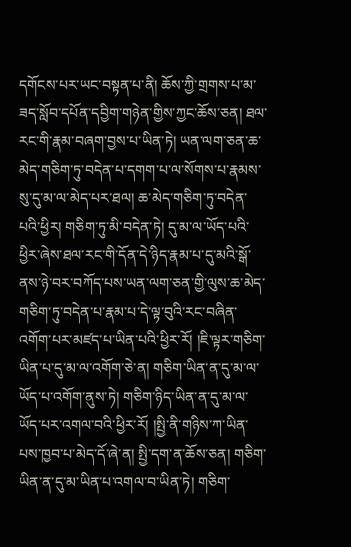དགོངས་པར་ཡང་བསྟན་པ་ནི། ཆོས་ཀྱི་གྲགས་པ་མ་ཟད་སློབ་དཔོན་དབྱིག་གཉེན་གྱིས་ཀྱང་ཆོས་ཅན། ཐལ་རང་གི་རྣམ་བཞག་བྱས་པ་ཡིན་ཏེ། ཡན་ལག་ཅན་ཆ་མེད་གཅིག་ཏུ་བདེན་པ་དགག་པ་ལ་སོགས་པ་རྣམས་སུ་དུ་མ་ལ་མེད་པར་ཐལ། ཆ་མེད་གཅིག་ཏུ་བདེན་པའི་ཕྱིར། གཅིག་ཏུ་མི་བདེན་ཏེ། དུ་མ་ལ་ཡོད་པའི་ཕྱིར་ཞེས་ཐལ་རང་གི་དོན་དེ་ཉིད་རྣམ་པ་དུ་མའི་སྒོ་ནས་ཉེ་བར་བཀོད་པས་ཡན་ལག་ཅན་གྱི་ལུས་ཆ་མེད་གཅིག་ཏུ་བདེན་པ་རྣམ་པ་དེ་ལྟ་བུའི་རང་བཞིན་འགོག་པར་མཛད་པ་ཡིན་པའི་ཕྱིར་རོ། །ཇི་ལྟར་གཅིག་ཡིན་པ་དུ་མ་ལ་འགོག་ཅེ་ན། གཅིག་ཡིན་ན་དུ་མ་ལ་ཡོད་པ་འགོག་ནུས་ཏེ། གཅིག་ཉིད་ཡིན་ན་དུ་མ་ལ་ཡོད་པར་འགལ་བའི་ཕྱིར་རོ། །སྤྱི་ནི་གཉིས་ཀ་ཡིན་པས་ཁྱབ་པ་མེད་དོ་ཞེ་ན། སྤྱི་དག་ན་ཆོས་ཅན། གཅིག་ཡིན་ན་དུ་མ་ཡིན་པ་འགལ་བ་ཡིན་ཏེ། གཅིག་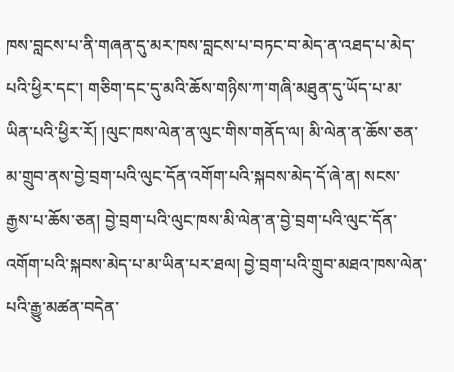ཁས་བླངས་པ་ནི་གཞན་དུ་མར་ཁས་བླངས་པ་བཏང་བ་མེད་ན་འཐད་པ་མེད་པའི་ཕྱིར་དང་། གཅིག་དང་དུ་མའི་ཆོས་གཉིས་ཀ་གཞི་མཐུན་དུ་ཡོད་པ་མ་ཡིན་པའི་ཕྱིར་རོ། །ལུང་ཁས་ལེན་ན་ལུང་གིས་གནོད་ལ། མི་ལེན་ན་ཆོས་ཅན་མ་གྲུབ་ནས་བྱེ་བྲག་པའི་ལུང་དོན་འགོག་པའི་སྐབས་མེད་དོ་ཞེ་ན། སངས་རྒྱས་པ་ཆོས་ཅན། བྱེ་བྲག་པའི་ལུང་ཁས་མི་ལེན་ན་བྱེ་བྲག་པའི་ལུང་དོན་འགོག་པའི་སྐབས་མེད་པ་མ་ཡིན་པར་ཐལ། བྱེ་བྲག་པའི་གྲུབ་མཐའ་ཁས་ལེན་པའི་རྒྱུ་མཚན་བདེན་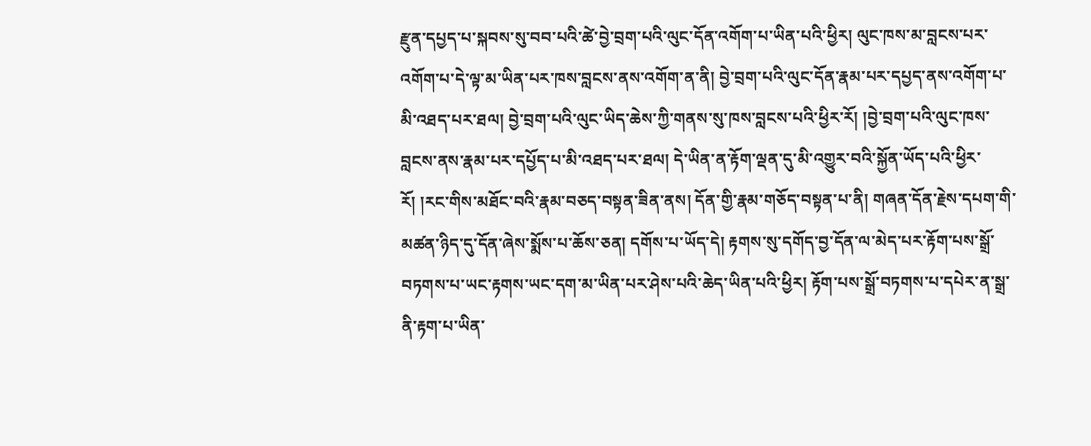རྫུན་དཔྱད་པ་སྐབས་སུ་བབ་པའི་ཚེ་བྱེ་བྲག་པའི་ལུང་དོན་འགོག་པ་ཡིན་པའི་ཕྱིར། ལུང་ཁས་མ་བླངས་པར་འགོག་པ་དེ་ལྟ་མ་ཡིན་པར་ཁས་བླངས་ནས་འགོག་ན་ནི། བྱེ་བྲག་པའི་ལུང་དོན་རྣམ་པར་དཔྱད་ནས་འགོག་པ་མི་འཐད་པར་ཐལ། བྱེ་བྲག་པའི་ལུང་ཡིད་ཆེས་ཀྱི་གནས་སུ་ཁས་བླངས་པའི་ཕྱིར་རོ། །བྱེ་བྲག་པའི་ལུང་ཁས་བླངས་ནས་རྣམ་པར་དཔྱོད་པ་མི་འཐད་པར་ཐལ། དེ་ཡིན་ན་རྟོག་ལྡན་དུ་མི་འགྱུར་བའི་སྐྱོན་ཡོད་པའི་ཕྱིར་རོ། །རང་གིས་མཐོང་བའི་རྣམ་བཅད་བསྟན་ཟིན་ནས། དོན་གྱི་རྣམ་གཅོད་བསྟན་པ་ནི། གཞན་དོན་རྗེས་དཔག་གི་མཚན་ཉིད་དུ་དོན་ཞེས་སྨོས་པ་ཆོས་ཅན། དགོས་པ་ཡོད་དེ། རྟགས་སུ་དགོད་བྱ་དོན་ལ་མེད་པར་རྟོག་པས་སྒྲོ་བཏགས་པ་ཡང་རྟགས་ཡང་དག་མ་ཡིན་པར་ཤེས་པའི་ཆེད་ཡིན་པའི་ཕྱིར། རྟོག་པས་སྒྲོ་བཏགས་པ་དཔེར་ན་སྒྲ་ནི་རྟག་པ་ཡིན་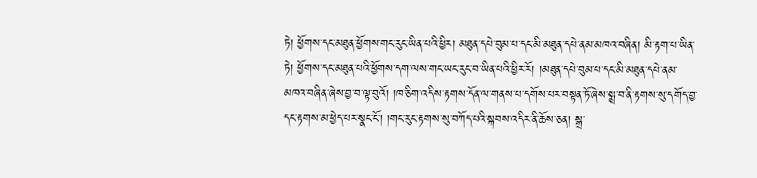ཏེ། ཕྱོགས་དང་མཐུན་ཕྱོགས་གང་རུང་ཡིན་པའི་ཕྱིར། མཐུན་དཔེ་བུམ་པ་དང་མི་མཐུན་དཔེ་ནམ་མཁའ་བཞིན། མི་རྟག་པ་ཡིན་ཏེ། ཕྱོགས་དང་མཐུན་པའི་ཕྱོགས་དག་ལས་གང་ཡང་རུང་བ་ཡིན་པའི་ཕྱིར་རོ། །མཐུན་དཔེ་བུམ་པ་དང་མི་མཐུན་དཔེ་ནམ་མཁའ་བཞིན་ཞེས་བྱ་བ་ལྟ་བུའོ། །ཁ་ཅིག་འདིས་རྟགས་དོན་ལ་གནས་པ་དགོས་པར་བསྟན་ཏོ་ཞེས་སྨྲ་བ་ནི་རྟགས་སུ་དགོད་བྱ་དང་རྟགས་མ་ཕྱེད་པར་སྣང་ངོ་། །གང་རུང་རྟགས་སུ་བཀོད་པའི་སྐབས་འདིར་ནི་ཆོས་ཅན། སྒྲ་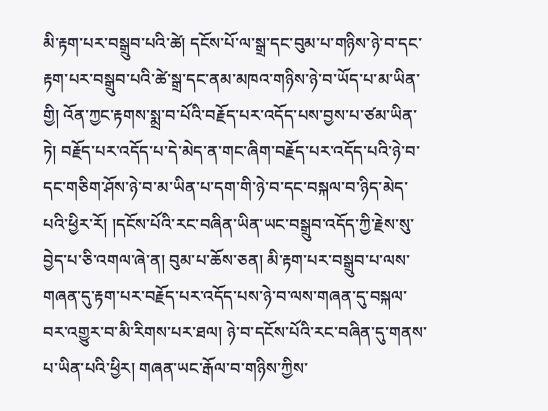མི་རྟག་པར་བསྒྲུབ་པའི་ཚེ། དངོས་པོ་ལ་སྒྲ་དང་བུམ་པ་གཉིས་ཉེ་བ་དང་རྟག་པར་བསྒྲུབ་པའི་ཚེ་སྒྲ་དང་ནམ་མཁའ་གཉིས་ཉེ་བ་ཡོད་པ་མ་ཡིན་གྱི། འོན་ཀྱང་རྟགས་སྨྲ་བ་པོའི་བརྗོད་པར་འདོད་པས་བྱས་པ་ཙམ་ཡིན་ཏེ། བརྗོད་པར་འདོད་པ་དེ་མེད་ན་གང་ཞིག་བརྗོད་པར་འདོད་པའི་ཉེ་བ་དང་གཅིག་ཤོས་ཉེ་བ་མ་ཡིན་པ་དག་གི་ཉེ་བ་དང་བསྐལ་བ་ཉིད་མེད་པའི་ཕྱིར་རོ། །དངོས་པོའི་རང་བཞིན་ཡིན་ཡང་བསྒྲུབ་འདོད་ཀྱི་རྗེས་སུ་བྱེད་པ་ཅི་འགལ་ཞེ་ན། བུམ་པ་ཆོས་ཅན། མི་རྟག་པར་བསྒྲུབ་པ་ལས་གཞན་དུ་རྟག་པར་བརྗོད་པར་འདོད་པས་ཉེ་བ་ལས་གཞན་དུ་བསྐལ་བར་འགྱུར་བ་མི་རིགས་པར་ཐལ། ཉེ་བ་དངོས་པོའི་རང་བཞིན་དུ་གནས་པ་ཡིན་པའི་ཕྱིར། གཞན་ཡང་རྒོལ་བ་གཉིས་ཀྱིས་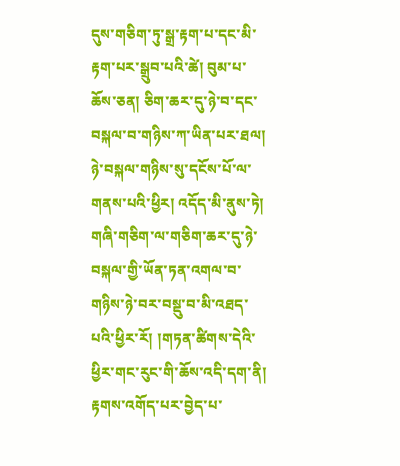དུས་གཅིག་ཏུ་སྒྲ་རྟག་པ་དང་མི་རྟག་པར་སྒྲུབ་པའི་ཚེ། བུམ་པ་ཆོས་ཅན། ཅིག་ཆར་དུ་ཉེ་བ་དང་བསྐལ་བ་གཉིས་ཀ་ཡིན་པར་ཐལ། ཉེ་བསྐལ་གཉིས་སུ་དངོས་པོ་ལ་གནས་པའི་ཕྱིར། འདོད་མི་ནུས་ཏེ། གཞི་གཅིག་ལ་གཅིག་ཆར་དུ་ཉེ་བསྐལ་གྱི་ཡོན་ཏན་འགལ་བ་གཉིས་ཉེ་བར་བསྡུ་བ་མི་འཐད་པའི་ཕྱིར་རོ། །གཏན་ཚིགས་དེའི་ཕྱིར་གང་རུང་གི་ཆོས་འདི་དག་ནི། རྟགས་འགོད་པར་བྱེད་པ་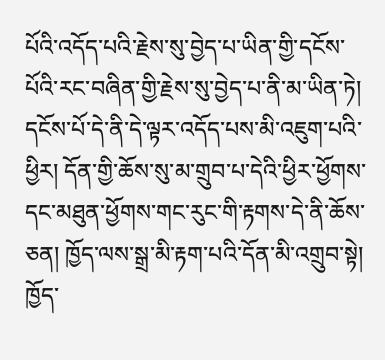པོའི་འདོད་པའི་རྗེས་སུ་བྱེད་པ་ཡིན་གྱི་དངོས་པོའི་རང་བཞིན་གྱི་རྗེས་སུ་བྱེད་པ་ནི་མ་ཡིན་ཏེ། དངོས་པོ་དེ་ནི་དེ་ལྟར་འདོད་པས་མི་འཇུག་པའི་ཕྱིར། དོན་གྱི་ཆོས་སུ་མ་གྲུབ་པ་དེའི་ཕྱིར་ཕྱོགས་དང་མཐུན་ཕྱོགས་གང་རུང་གི་རྟགས་དེ་ནི་ཆོས་ཅན། ཁྱོད་ལས་སྒྲ་མི་རྟག་པའི་དོན་མི་འགྲུབ་སྟེ། ཁྱོད་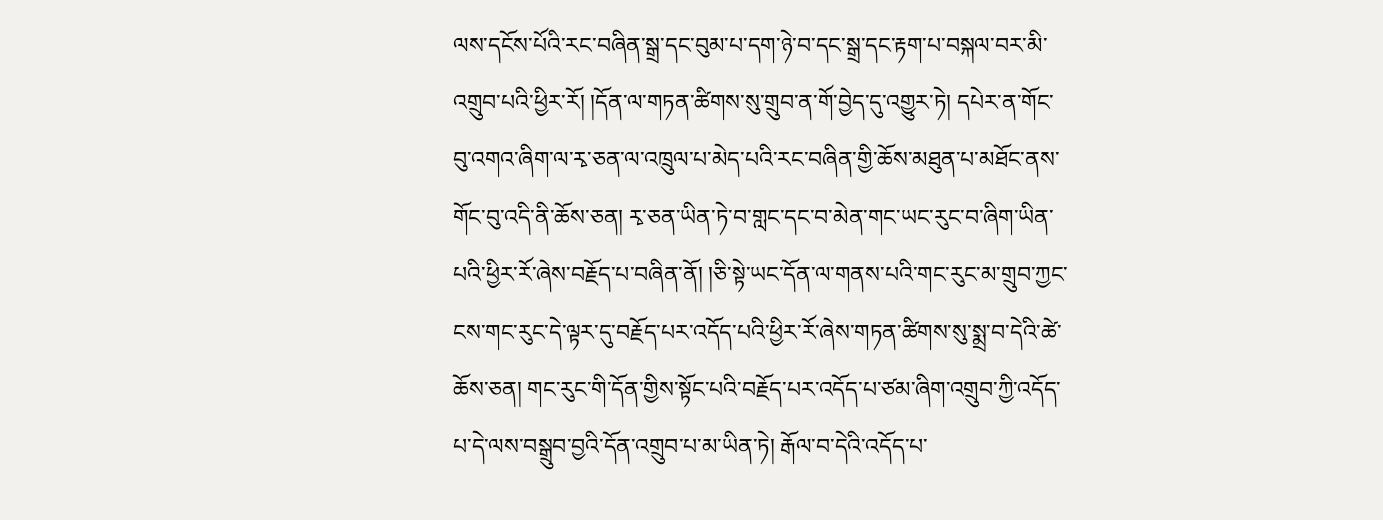ལས་དངོས་པོའི་རང་བཞིན་སྒྲ་དང་བུམ་པ་དག་ཉེ་བ་དང་སྒྲ་དང་རྟག་པ་བསྐལ་བར་མི་འགྲུབ་པའི་ཕྱིར་རོ། །དོན་ལ་གཏན་ཚིགས་སུ་གྲུབ་ན་གོ་བྱེད་དུ་འགྱུར་ཏེ། དཔེར་ན་གོང་བུ་འགའ་ཞིག་ལ་རྭ་ཅན་ལ་འཁྲུལ་པ་མེད་པའི་རང་བཞིན་གྱི་ཆོས་མཐུན་པ་མཐོང་ནས་གོང་བུ་འདི་ནི་ཆོས་ཅན། རྭ་ཅན་ཡིན་ཏེ་བ་གླང་དང་བ་མེན་གང་ཡང་རུང་བ་ཞིག་ཡིན་པའི་ཕྱིར་རོ་ཞེས་བརྗོད་པ་བཞིན་ནོ། །ཅི་སྟེ་ཡང་དོན་ལ་གནས་པའི་གང་རུང་མ་གྲུབ་ཀྱང་ངས་གང་རུང་དེ་ལྟར་དུ་བརྗོད་པར་འདོད་པའི་ཕྱིར་རོ་ཞེས་གཏན་ཚིགས་སུ་སྨྲ་བ་དེའི་ཚེ་ཆོས་ཅན། གང་རུང་གི་དོན་གྱིས་སྟོང་པའི་བརྗོད་པར་འདོད་པ་ཙམ་ཞིག་འགྲུབ་ཀྱི་འདོད་པ་དེ་ལས་བསྒྲུབ་བྱའི་དོན་འགྲུབ་པ་མ་ཡིན་ཏེ། རྒོལ་བ་དེའི་འདོད་པ་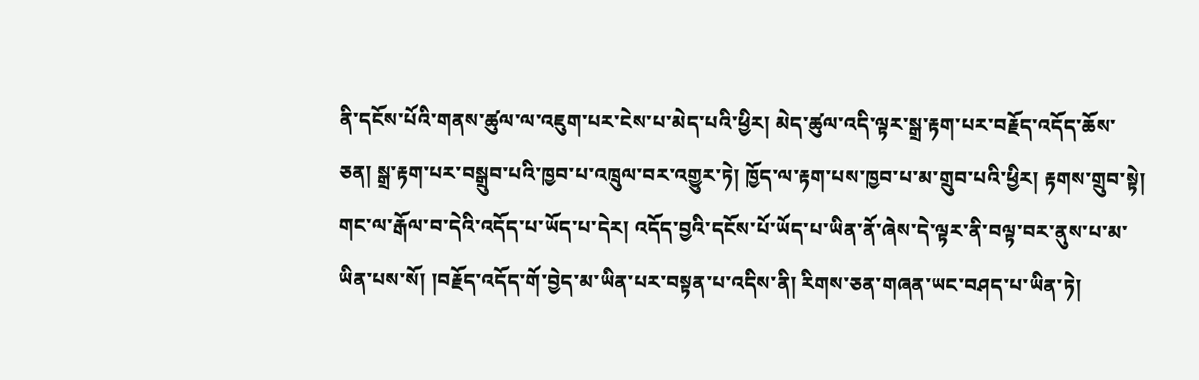ནི་དངོས་པོའི་གནས་ཚུལ་ལ་འཇུག་པར་ངེས་པ་མེད་པའི་ཕྱིར། མེད་ཚུལ་འདི་ལྟར་སྒྲ་རྟག་པར་བརྗོད་འདོད་ཆོས་ཅན། སྒྲ་རྟག་པར་བསྒྲུབ་པའི་ཁྱབ་པ་འཁྲུལ་བར་འགྱུར་ཏེ། ཁྱོད་ལ་རྟག་པས་ཁྱབ་པ་མ་གྲུབ་པའི་ཕྱིར། རྟགས་གྲུབ་སྟེ། གང་ལ་རྒོལ་བ་དེའི་འདོད་པ་ཡོད་པ་དེར། འདོད་བྱའི་དངོས་པོ་ཡོད་པ་ཡིན་ནོ་ཞེས་དེ་ལྟར་ནི་བལྟ་བར་ནུས་པ་མ་ཡིན་པས་སོ། །བརྗོད་འདོད་གོ་བྱེད་མ་ཡིན་པར་བསྟན་པ་འདིས་ནི། རིགས་ཅན་གཞན་ཡང་བཤད་པ་ཡིན་ཏེ།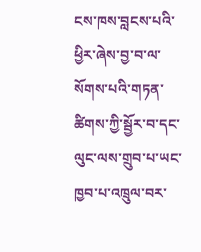ངས་ཁས་བླངས་པའི་ཕྱིར་ཞེས་བྱ་བ་ལ་སོགས་པའི་གཏན་ཚིགས་ཀྱི་སྦྱོར་བ་དང་ལུང་ལས་གྲུབ་པ་ཡང་ཁྱབ་པ་འཁྲུལ་བར་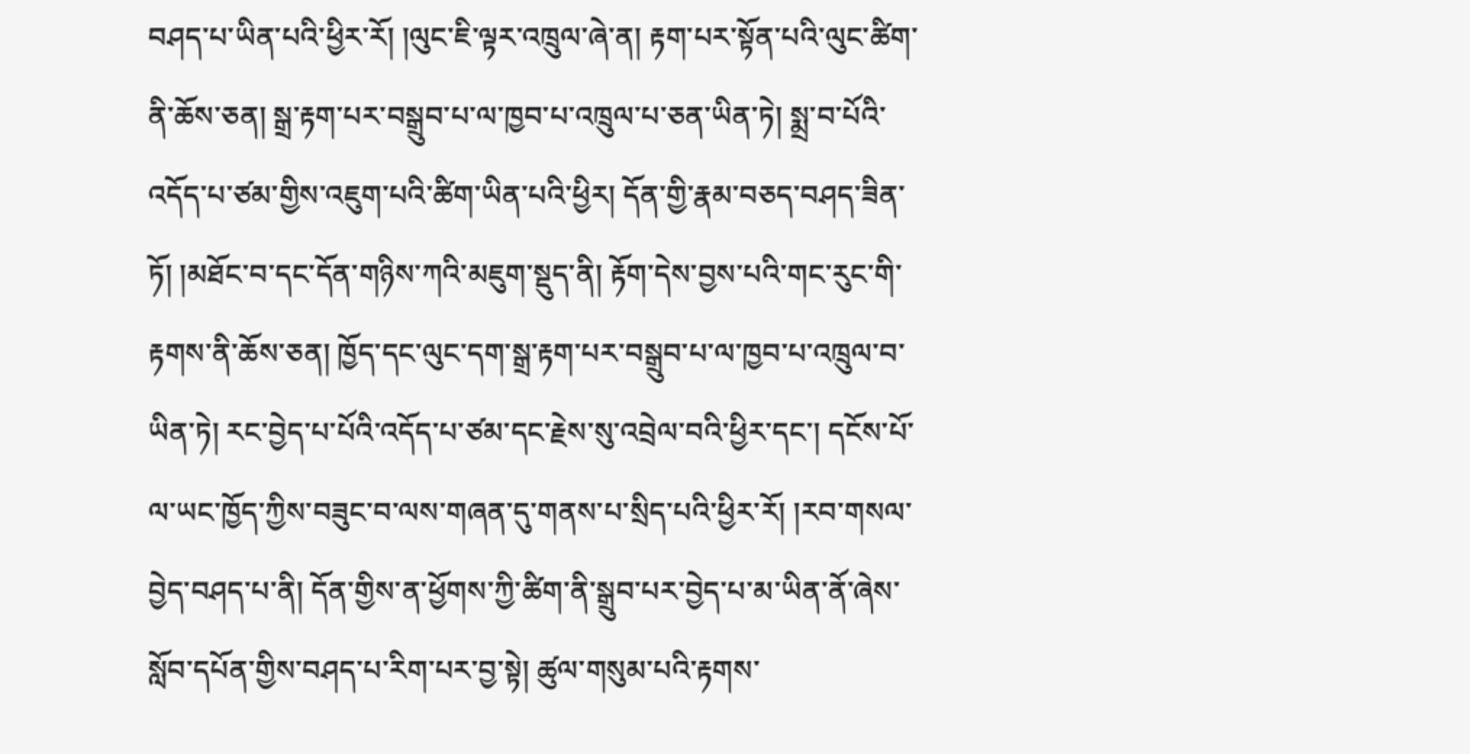བཤད་པ་ཡིན་པའི་ཕྱིར་རོ། །ལུང་ཇི་ལྟར་འཁྲུལ་ཞེ་ན། རྟག་པར་སྟོན་པའི་ལུང་ཚིག་ནི་ཆོས་ཅན། སྒྲ་རྟག་པར་བསྒྲུབ་པ་ལ་ཁྱབ་པ་འཁྲུལ་པ་ཅན་ཡིན་ཏེ། སྨྲ་བ་པོའི་འདོད་པ་ཙམ་གྱིས་འཇུག་པའི་ཚིག་ཡིན་པའི་ཕྱིར། དོན་གྱི་རྣམ་བཅད་བཤད་ཟིན་ཏོ། །མཐོང་བ་དང་དོན་གཉིས་ཀའི་མཇུག་སྡུད་ནི། རྟོག་དེས་བྱས་པའི་གང་རུང་གི་རྟགས་ནི་ཆོས་ཅན། ཁྱོད་དང་ལུང་དག་སྒྲ་རྟག་པར་བསྒྲུབ་པ་ལ་ཁྱབ་པ་འཁྲུལ་བ་ཡིན་ཏེ། རང་བྱེད་པ་པོའི་འདོད་པ་ཙམ་དང་རྗེས་སུ་འབྲེལ་བའི་ཕྱིར་དང་། དངོས་པོ་ལ་ཡང་ཁྱོད་ཀྱིས་བཟུང་བ་ལས་གཞན་དུ་གནས་པ་སྲིད་པའི་ཕྱིར་རོ། །རབ་གསལ་བྱེད་བཤད་པ་ནི། དོན་གྱིས་ན་ཕྱོགས་ཀྱི་ཚིག་ནི་སྒྲུབ་པར་བྱེད་པ་མ་ཡིན་ནོ་ཞེས་སློབ་དཔོན་གྱིས་བཤད་པ་རིག་པར་བྱ་སྟེ། ཚུལ་གསུམ་པའི་རྟགས་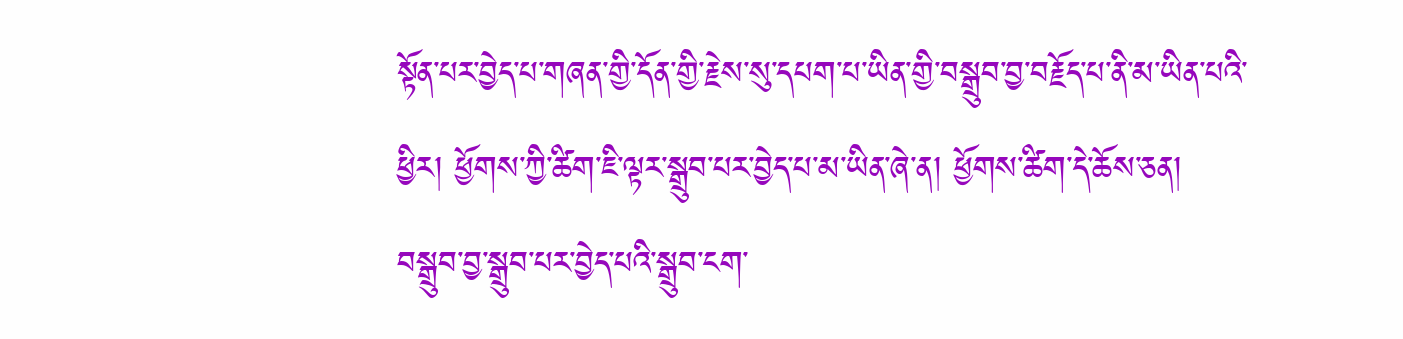སྟོན་པར་བྱེད་པ་གཞན་གྱི་དོན་གྱི་རྗེས་སུ་དཔག་པ་ཡིན་གྱི་བསྒྲུབ་བྱ་བརྗོད་པ་ནི་མ་ཡིན་པའི་ཕྱིར། ཕྱོགས་ཀྱི་ཚིག་ཇི་ལྟར་སྒྲུབ་པར་བྱེད་པ་མ་ཡིན་ཞེ་ན། ཕྱོགས་ཚིག་དེ་ཆོས་ཅན། བསྒྲུབ་བྱ་སྒྲུབ་པར་བྱེད་པའི་སྒྲུབ་ངག་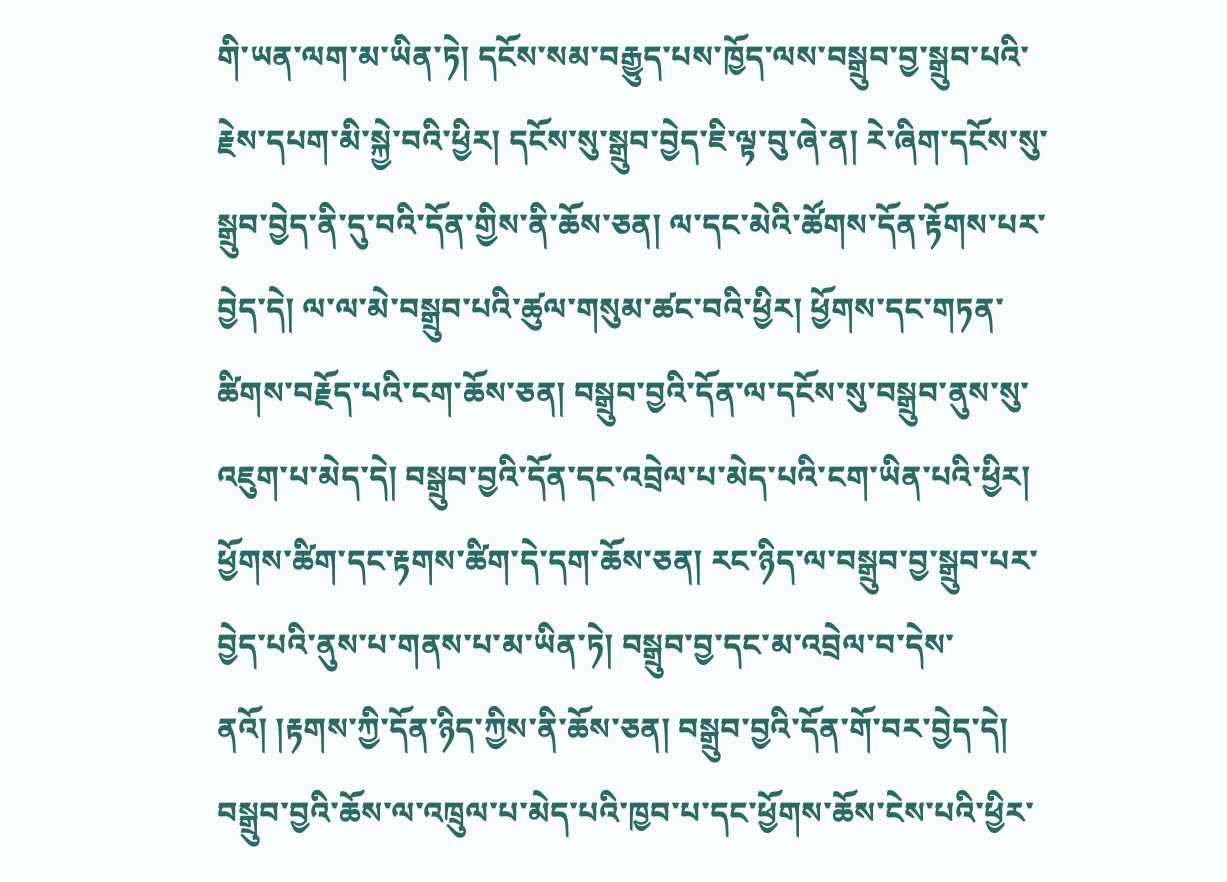གི་ཡན་ལག་མ་ཡིན་ཏེ། དངོས་སམ་བརྒྱུད་པས་ཁྱོད་ལས་བསྒྲུབ་བྱ་སྒྲུབ་པའི་རྗེས་དཔག་མི་སྐྱེ་བའི་ཕྱིར། དངོས་སུ་སྒྲུབ་བྱེད་ཇི་ལྟ་བུ་ཞེ་ན། རེ་ཞིག་དངོས་སུ་སྒྲུབ་བྱེད་ནི་དུ་བའི་དོན་གྱིས་ནི་ཆོས་ཅན། ལ་དང་མེའི་ཚོགས་དོན་རྟོགས་པར་བྱེད་དེ། ལ་ལ་མེ་བསྒྲུབ་པའི་ཚུལ་གསུམ་ཚང་བའི་ཕྱིར། ཕྱོགས་དང་གཏན་ཚིགས་བརྗོད་པའི་ངག་ཆོས་ཅན། བསྒྲུབ་བྱའི་དོན་ལ་དངོས་སུ་བསྒྲུབ་ནུས་སུ་འཇུག་པ་མེད་དེ། བསྒྲུབ་བྱའི་དོན་དང་འབྲེལ་པ་མེད་པའི་ངག་ཡིན་པའི་ཕྱིར། ཕྱོགས་ཚིག་དང་རྟགས་ཚིག་དེ་དག་ཆོས་ཅན། རང་ཉིད་ལ་བསྒྲུབ་བྱ་སྒྲུབ་པར་བྱེད་པའི་ནུས་པ་གནས་པ་མ་ཡིན་ཏེ། བསྒྲུབ་བྱ་དང་མ་འབྲེལ་བ་དེས་ནའོ། །རྟགས་ཀྱི་དོན་ཉིད་ཀྱིས་ནི་ཆོས་ཅན། བསྒྲུབ་བྱའི་དོན་གོ་བར་བྱེད་དེ། བསྒྲུབ་བྱའི་ཆོས་ལ་འཁྲུལ་པ་མེད་པའི་ཁྱབ་པ་དང་ཕྱོགས་ཆོས་ངེས་པའི་ཕྱིར་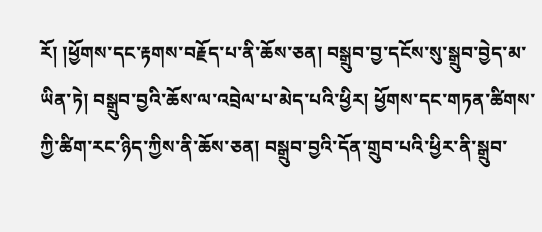རོ། །ཕྱོགས་དང་རྟགས་བརྗོད་པ་ནི་ཆོས་ཅན། བསྒྲུབ་བྱ་དངོས་སུ་སྒྲུབ་བྱེད་མ་ཡིན་ཏེ། བསྒྲུབ་བྱའི་ཆོས་ལ་འབྲེལ་པ་མེད་པའི་ཕྱིར། ཕྱོགས་དང་གཏན་ཚིགས་ཀྱི་ཚིག་རང་ཉིད་ཀྱིས་ནི་ཆོས་ཅན། བསྒྲུབ་བྱའི་དོན་གྲུབ་པའི་ཕྱིར་ནི་སྒྲུབ་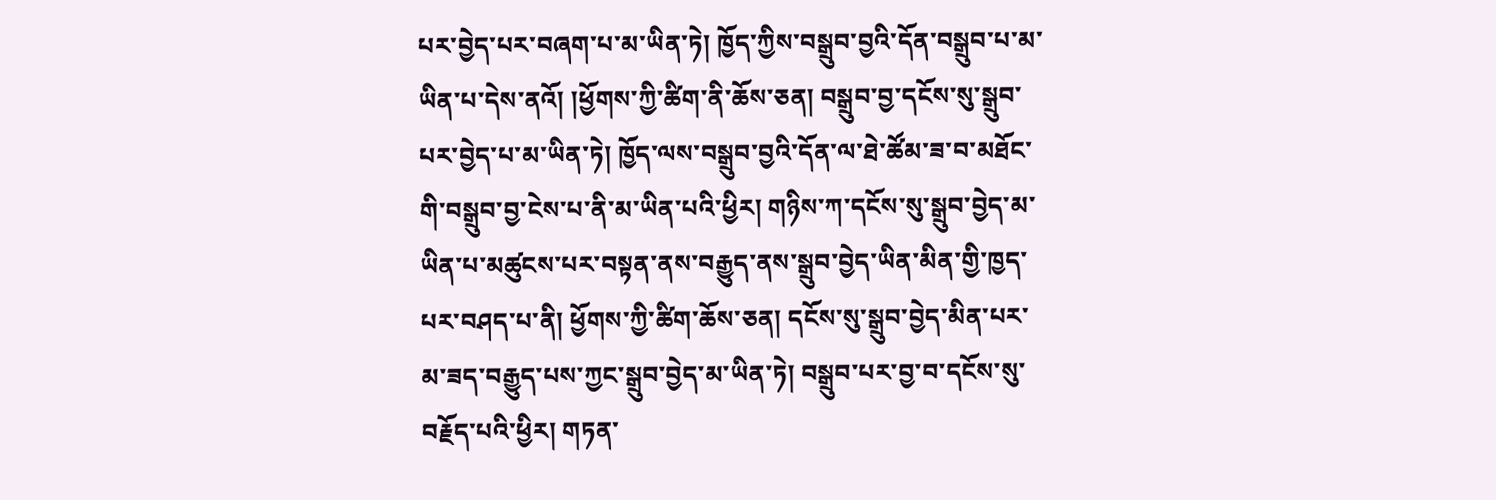པར་བྱེད་པར་བཞག་པ་མ་ཡིན་ཏེ། ཁྱོད་ཀྱིས་བསྒྲུབ་བྱའི་དོན་བསྒྲུབ་པ་མ་ཡིན་པ་དེས་ནའོ། །ཕྱོགས་ཀྱི་ཚིག་ནི་ཆོས་ཅན། བསྒྲུབ་བྱ་དངོས་སུ་སྒྲུབ་པར་བྱེད་པ་མ་ཡིན་ཏེ། ཁྱོད་ལས་བསྒྲུབ་བྱའི་དོན་ལ་ཐེ་ཚོམ་ཟ་བ་མཐོང་གི་བསྒྲུབ་བྱ་ངེས་པ་ནི་མ་ཡིན་པའི་ཕྱིར། གཉིས་ཀ་དངོས་སུ་སྒྲུབ་བྱེད་མ་ཡིན་པ་མཚུངས་པར་བསྟན་ནས་བརྒྱུད་ནས་སྒྲུབ་བྱེད་ཡིན་མིན་གྱི་ཁྱད་པར་བཤད་པ་ནི། ཕྱོགས་ཀྱི་ཚིག་ཆོས་ཅན། དངོས་སུ་སྒྲུབ་བྱེད་མིན་པར་མ་ཟད་བརྒྱུད་པས་ཀྱང་སྒྲུབ་བྱེད་མ་ཡིན་ཏེ། བསྒྲུབ་པར་བྱ་བ་དངོས་སུ་བརྗོད་པའི་ཕྱིར། གཏན་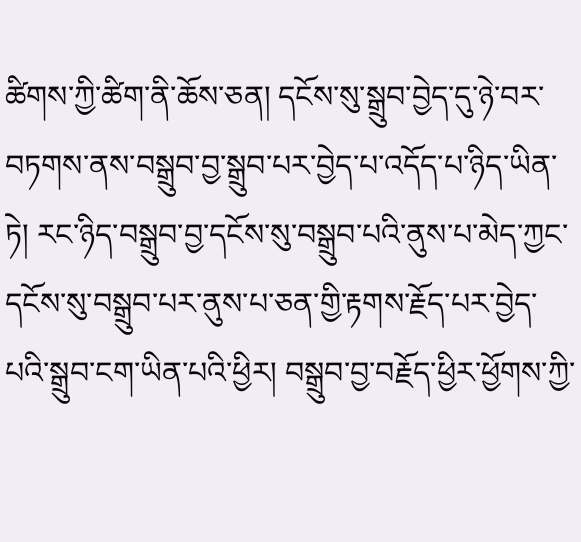ཚིགས་ཀྱི་ཚིག་ནི་ཆོས་ཅན། དངོས་སུ་སྒྲུབ་བྱེད་དུ་ཉེ་བར་བཏགས་ནས་བསྒྲུབ་བྱ་སྒྲུབ་པར་བྱེད་པ་འདོད་པ་ཉིད་ཡིན་ཏེ། རང་ཉིད་བསྒྲུབ་བྱ་དངོས་སུ་བསྒྲུབ་པའི་ནུས་པ་མེད་ཀྱང་དངོས་སུ་བསྒྲུབ་པར་ནུས་པ་ཅན་གྱི་རྟགས་རྗོད་པར་བྱེད་པའི་སྒྲུབ་ངག་ཡིན་པའི་ཕྱིར། བསྒྲུབ་བྱ་བརྗོད་ཕྱིར་ཕྱོགས་ཀྱི་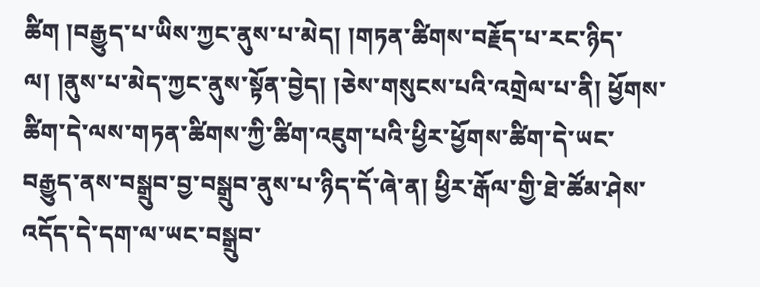ཚིག །བརྒྱུད་པ་ཡིས་ཀྱང་ནུས་པ་མེད། །གཏན་ཚིགས་བརྗོད་པ་རང་ཉིད་ལ། །ནུས་པ་མེད་ཀྱང་ནུས་སྟོན་བྱེད། །ཅེས་གསུངས་པའི་འགྲེལ་པ་ནི། ཕྱོགས་ཚིག་དེ་ལས་གཏན་ཚིགས་ཀྱི་ཚིག་འཇུག་པའི་ཕྱིར་ཕྱོགས་ཚིག་དེ་ཡང་བརྒྱུད་ནས་བསྒྲུབ་བྱ་བསྒྲུབ་ནུས་པ་ཉིད་དོ་ཞེ་ན། ཕྱིར་རྒོལ་གྱི་ཐེ་ཚོམ་ཤེས་འདོད་དེ་དག་ལ་ཡང་བསྒྲུབ་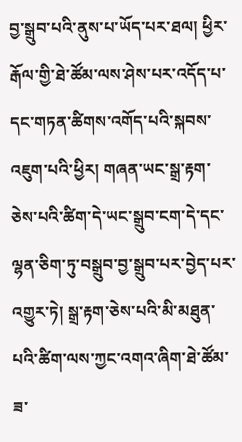བྱ་སྒྲུབ་པའི་ནུས་པ་ཡོད་པར་ཐལ། ཕྱིར་རྒོལ་གྱི་ཐེ་ཚོམ་ལས་ཤེས་པར་འདོད་པ་དང་གཏན་ཚིགས་འགོད་པའི་སྐབས་འཇུག་པའི་ཕྱིར། གཞན་ཡང་སྒྲ་རྟག་ཅེས་པའི་ཚིག་དེ་ཡང་སྒྲུབ་ངག་དེ་དང་ལྷན་ཅིག་ཏུ་བསྒྲུབ་བྱ་སྒྲུབ་པར་བྱེད་པར་འགྱུར་ཏེ། སྒྲ་རྟག་ཅེས་པའི་མི་མཐུན་པའི་ཚིག་ལས་ཀྱང་འགའ་ཞིག་ཐེ་ཚོམ་ཟ་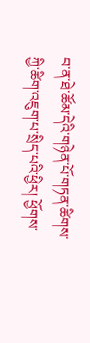བ་ན་ཐེ་ཚོམ་དེའི་གཉེན་པོ་གཏན་ཚིགས་ཀྱི་ཚིག་འཇུག་པ་སྲིད་པའི་ཕྱིར། ཕྱོགས་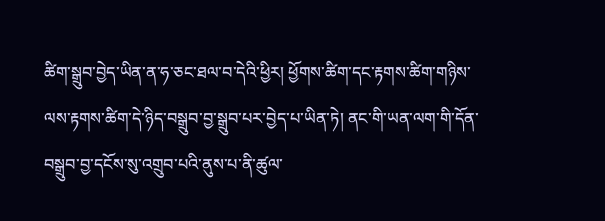ཚིག་སྒྲུབ་བྱེད་ཡིན་ན་ཧ་ཅང་ཐལ་བ་དེའི་ཕྱིར། ཕྱོགས་ཚིག་དང་རྟགས་ཚིག་གཉིས་ལས་རྟགས་ཚིག་དེ་ཉིད་བསྒྲུབ་བྱ་སྒྲུབ་པར་བྱེད་པ་ཡིན་ཏེ། ནང་གི་ཡན་ལག་གི་དོན་བསྒྲུབ་བྱ་དངོས་སུ་འགྲུབ་པའི་ནུས་པ་ནི་ཚུལ་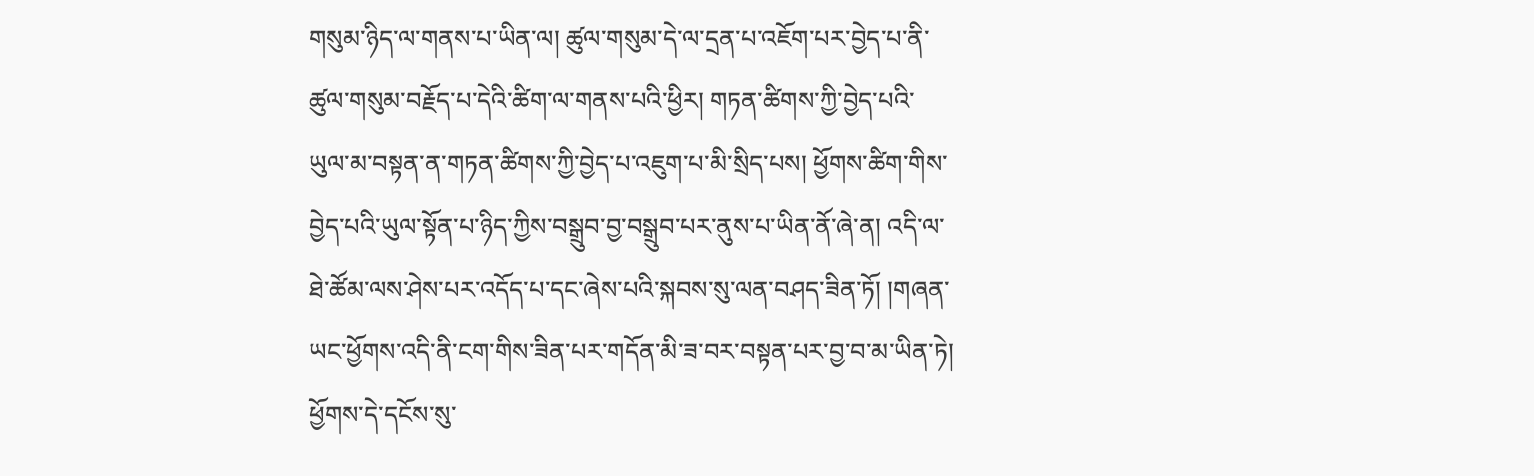གསུམ་ཉིད་ལ་གནས་པ་ཡིན་ལ། ཚུལ་གསུམ་དེ་ལ་དྲན་པ་འཇོག་པར་བྱེད་པ་ནི་ཚུལ་གསུམ་བརྗོད་པ་དེའི་ཚིག་ལ་གནས་པའི་ཕྱིར། གཏན་ཚིགས་ཀྱི་བྱེད་པའི་ཡུལ་མ་བསྟན་ན་གཏན་ཚིགས་ཀྱི་བྱེད་པ་འཇུག་པ་མི་སྲིད་པས། ཕྱོགས་ཚིག་གིས་བྱེད་པའི་ཡུལ་སྟོན་པ་ཉིད་ཀྱིས་བསྒྲུབ་བྱ་བསྒྲུབ་པར་ནུས་པ་ཡིན་ནོ་ཞེ་ན། འདི་ལ་ཐེ་ཚོམ་ལས་ཤེས་པར་འདོད་པ་དང་ཞེས་པའི་སྐབས་སུ་ལན་བཤད་ཟིན་ཏོ། །གཞན་ཡང་ཕྱོགས་འདི་ནི་ངག་གིས་ཟིན་པར་གདོན་མི་ཟ་བར་བསྟན་པར་བྱ་བ་མ་ཡིན་ཏེ། ཕྱོགས་དེ་དངོས་སུ་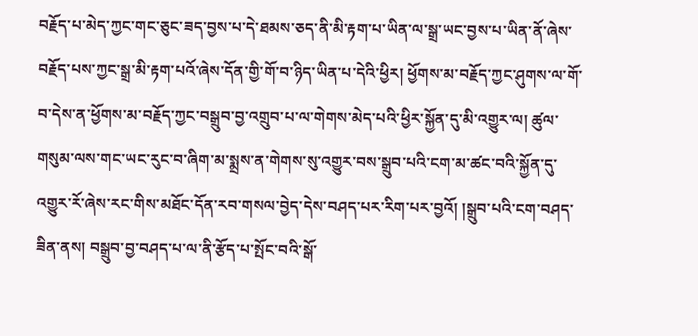བརྗོད་པ་མེད་ཀྱང་གང་ཅུང་ཟད་བྱས་པ་དེ་ཐམས་ཅད་ནི་མི་རྟག་པ་ཡིན་ལ་སྒྲ་ཡང་བྱས་པ་ཡིན་ནོ་ཞེས་བརྗོད་པས་ཀྱང་སྒྲ་མི་རྟག་པའོ་ཞེས་དོན་གྱི་གོ་བ་ཉིད་ཡིན་པ་དེའི་ཕྱིར། ཕྱོགས་མ་བརྗོད་ཀྱང་ཤུགས་ལ་གོ་བ་དེས་ན་ཕྱོགས་མ་བརྗོད་ཀྱང་བསྒྲུབ་བྱ་འགྲུབ་པ་ལ་གེགས་མེད་པའི་ཕྱིར་སྐྱོན་དུ་མི་འགྱུར་ལ། ཚུལ་གསུམ་ལས་གང་ཡང་རུང་བ་ཞིག་མ་སྨྲས་ན་གེགས་སུ་འགྱུར་བས་སྒྲུབ་པའི་ངག་མ་ཚང་བའི་སྐྱོན་དུ་འགྱུར་རོ་ཞེས་རང་གིས་མཐོང་དོན་རབ་གསལ་བྱེད་དེས་བཤད་པར་རིག་པར་བྱའོ། །སྒྲུབ་པའི་ངག་བཤད་ཟིན་ནས། བསྒྲུབ་བྱ་བཤད་པ་ལ་ནི་རྩོད་པ་སྤོང་བའི་སྒོ་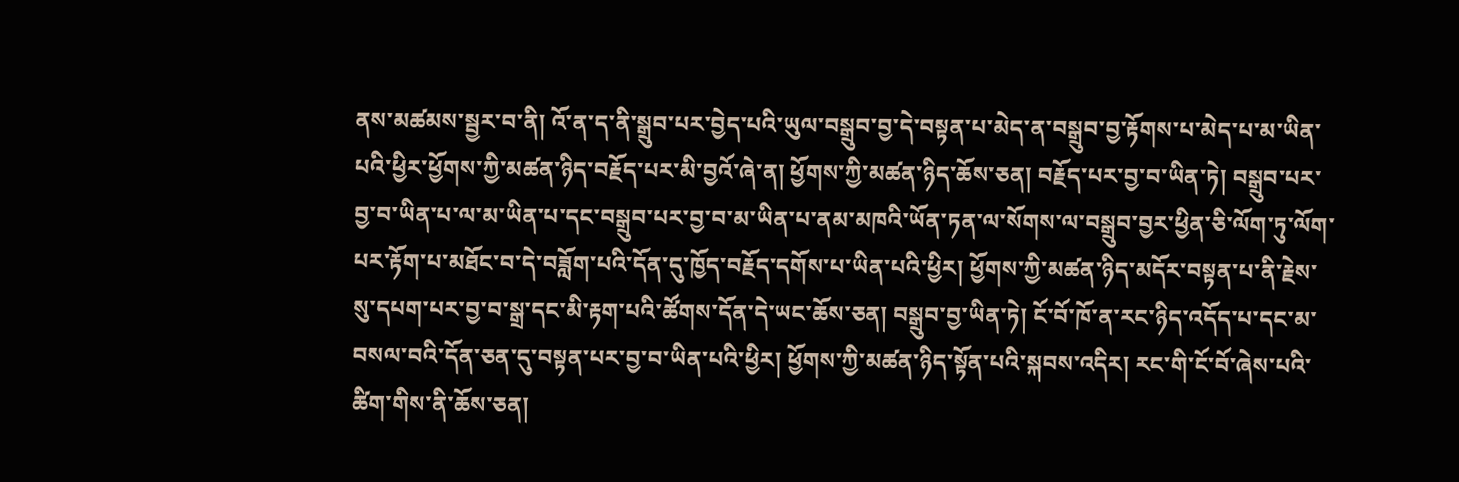ནས་མཚམས་སྦྱར་བ་ནི། འོ་ན་ད་ནི་སྒྲུབ་པར་བྱེད་པའི་ཡུལ་བསྒྲུབ་བྱ་དེ་བསྟན་པ་མེད་ན་བསྒྲུབ་བྱ་རྟོགས་པ་མེད་པ་མ་ཡིན་པའི་ཕྱིར་ཕྱོགས་ཀྱི་མཚན་ཉིད་བརྗོད་པར་མི་བྱའོ་ཞེ་ན། ཕྱོགས་ཀྱི་མཚན་ཉིད་ཆོས་ཅན། བརྗོད་པར་བྱ་བ་ཡིན་ཏེ། བསྒྲུབ་པར་བྱ་བ་ཡིན་པ་ལ་མ་ཡིན་པ་དང་བསྒྲུབ་པར་བྱ་བ་མ་ཡིན་པ་ནམ་མཁའི་ཡོན་ཏན་ལ་སོགས་ལ་བསྒྲུབ་བྱར་ཕྱིན་ཅི་ལོག་ཏུ་ལོག་པར་རྟོག་པ་མཐོང་བ་དེ་བཟློག་པའི་དོན་དུ་ཁྱོད་བརྗོད་དགོས་པ་ཡིན་པའི་ཕྱིར། ཕྱོགས་ཀྱི་མཚན་ཉིད་མདོར་བསྟན་པ་ནི་རྗེས་སུ་དཔག་པར་བྱ་བ་སྒྲ་དང་མི་རྟག་པའི་ཚོགས་དོན་དེ་ཡང་ཆོས་ཅན། བསྒྲུབ་བྱ་ཡིན་ཏེ། ངོ་བོ་ཁོ་ན་རང་ཉིད་འདོད་པ་དང་མ་བསལ་བའི་དོན་ཅན་དུ་བསྟན་པར་བྱ་བ་ཡིན་པའི་ཕྱིར། ཕྱོགས་ཀྱི་མཚན་ཉིད་སྟོན་པའི་སྐབས་འདིར། རང་གི་ངོ་བོ་ཞེས་པའི་ཚིག་གིས་ནི་ཆོས་ཅན།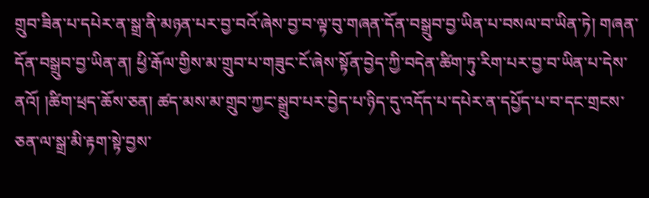གྲུབ་ཟིན་པ་དཔེར་ན་སྒྲ་ནི་མཉན་པར་བྱ་བའོ་ཞེས་བྱ་བ་ལྟ་བུ་གཞན་དོན་བསྒྲུབ་བྱ་ཡིན་པ་བསལ་བ་ཡིན་ཏེ། གཞན་དོན་བསྒྲུབ་བྱ་ཡིན་ན། ཕྱི་རྒོལ་གྱིས་མ་གྲུབ་པ་གཟུང་ངོ་ཞེས་སྟོན་བྱེད་ཀྱི་བདེན་ཚིག་ཏུ་རིག་པར་བྱ་བ་ཡིན་པ་དེས་ནའོ། །ཚིག་ཕྲད་ཆོས་ཅན། ཚད་མས་མ་གྲུབ་ཀྱང་སྒྲུབ་པར་བྱེད་པ་ཉིད་དུ་འདོད་པ་དཔེར་ན་དཔྱོད་པ་བ་དང་གྲངས་ཅན་ལ་སྒྲ་མི་རྟག་སྟེ་བྱས་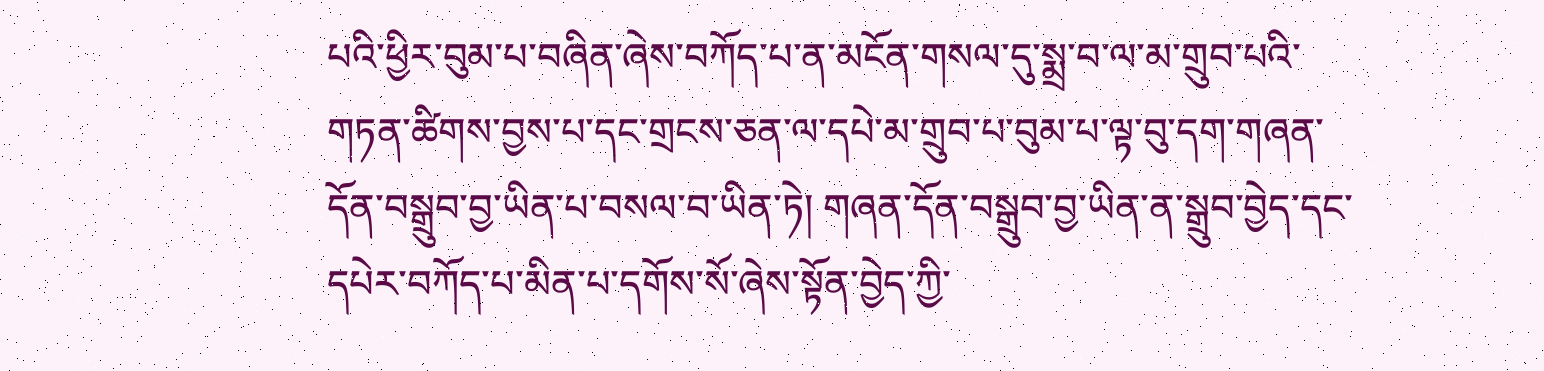པའི་ཕྱིར་བུམ་པ་བཞིན་ཞེས་བཀོད་པ་ན་མངོན་གསལ་དུ་སྨྲ་བ་ལ་མ་གྲུབ་པའི་གཏན་ཚིགས་བྱས་པ་དང་གྲངས་ཅན་ལ་དཔེ་མ་གྲུབ་པ་བུམ་པ་ལྟ་བུ་དག་གཞན་དོན་བསྒྲུབ་བྱ་ཡིན་པ་བསལ་བ་ཡིན་ཏེ། གཞན་དོན་བསྒྲུབ་བྱ་ཡིན་ན་སྒྲུབ་བྱེད་དང་དཔེར་བཀོད་པ་མིན་པ་དགོས་སོ་ཞེས་སྟོན་བྱེད་ཀྱི་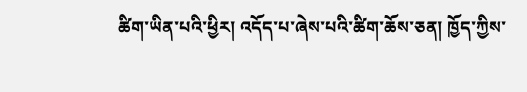ཚིག་ཡིན་པའི་ཕྱིར། འདོད་པ་ཞེས་པའི་ཚིག་ཆོས་ཅན། ཁྱོད་ཀྱིས་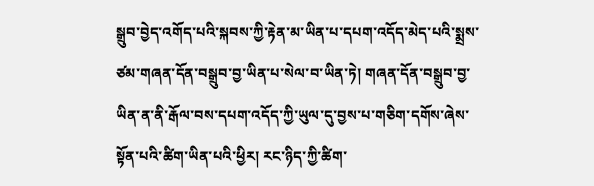སྒྲུབ་བྱེད་འགོད་པའི་སྐབས་ཀྱི་རྟེན་མ་ཡིན་པ་དཔག་འདོད་མེད་པའི་སྨྲས་ཙམ་གཞན་དོན་བསྒྲུབ་བྱ་ཡིན་པ་སེལ་བ་ཡིན་ཏེ། གཞན་དོན་བསྒྲུབ་བྱ་ཡིན་ན་ནི་རྒོལ་བས་དཔག་འདོད་ཀྱི་ཡུལ་དུ་བྱས་པ་གཅིག་དགོས་ཞེས་སྟོན་པའི་ཚིག་ཡིན་པའི་ཕྱིར། རང་ཉིད་ཀྱི་ཚིག་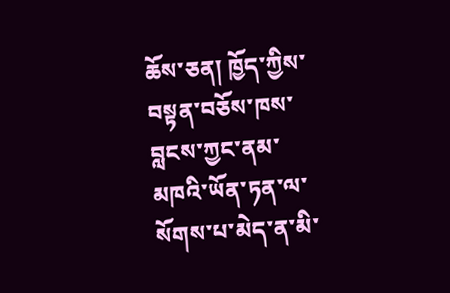ཆོས་ཅན། ཁྱོད་ཀྱིས་བསྟན་བཅོས་ཁས་བླངས་ཀྱང་ནམ་མཁའི་ཡོན་ཏན་ལ་སོགས་པ་མེད་ན་མི་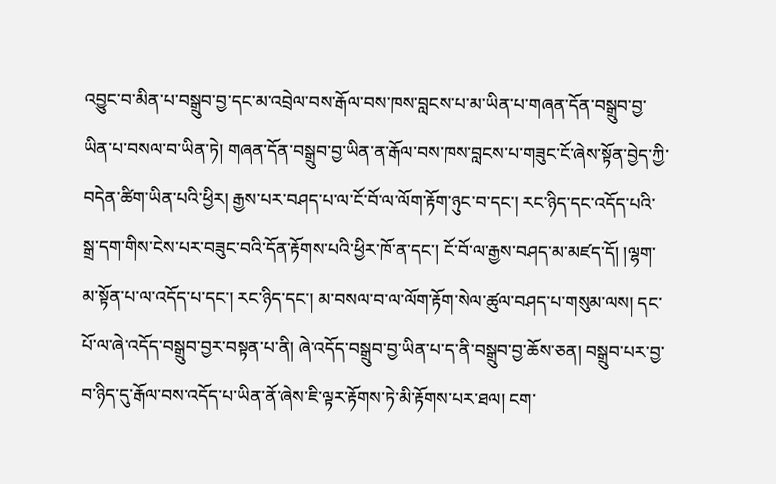འབྱུང་བ་མིན་པ་བསྒྲུབ་བྱ་དང་མ་འབྲེལ་བས་རྒོལ་བས་ཁས་བླངས་པ་མ་ཡིན་པ་གཞན་དོན་བསྒྲུབ་བྱ་ཡིན་པ་བསལ་བ་ཡིན་ཏེ། གཞན་དོན་བསྒྲུབ་བྱ་ཡིན་ན་རྒོལ་བས་ཁས་བླངས་པ་གཟུང་ངོ་ཞེས་སྟོན་བྱེད་ཀྱི་བདེན་ཚིག་ཡིན་པའི་ཕྱིར། རྒྱས་པར་བཤད་པ་ལ་ངོ་བོ་ལ་ལོག་རྟོག་ཉུང་བ་དང་། རང་ཉིད་དང་འདོད་པའི་སྒྲ་དག་གིས་ངེས་པར་བཟུང་བའི་དོན་རྟོགས་པའི་ཕྱིར་ཁོ་ན་དང་། ངོ་བོ་ལ་རྒྱས་བཤད་མ་མཛད་དོ། །ལྷག་མ་སྟོན་པ་ལ་འདོད་པ་དང་། རང་ཉིད་དང་། མ་བསལ་བ་ལ་ལོག་རྟོག་སེལ་ཚུལ་བཤད་པ་གསུམ་ལས། དང་པོ་ལ་ཞེ་འདོད་བསྒྲུབ་བྱར་བསྟན་པ་ནི། ཞེ་འདོད་བསྒྲུབ་བྱ་ཡིན་པ་ད་ནི་བསྒྲུབ་བྱ་ཆོས་ཅན། བསྒྲུབ་པར་བྱ་བ་ཉིད་དུ་རྒོལ་བས་འདོད་པ་ཡིན་ནོ་ཞེས་ཇི་ལྟར་རྟོགས་ཏེ་མི་རྟོགས་པར་ཐལ། ངག་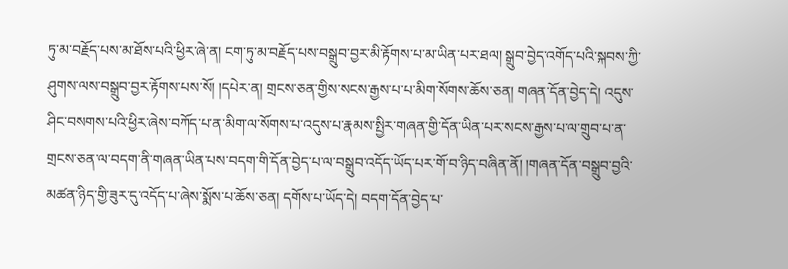ཏུ་མ་བརྗོད་པས་མ་ཐོས་པའི་ཕྱིར་ཞེ་ན། ངག་ཏུ་མ་བརྗོད་པས་བསྒྲུབ་བྱར་མི་རྟོགས་པ་མ་ཡིན་པར་ཐལ། སྒྲུབ་བྱེད་འགོད་པའི་སྐབས་ཀྱི་ཤུགས་ལས་བསྒྲུབ་བྱར་རྟོགས་པས་སོ། །དཔེར་ན། གྲངས་ཅན་གྱིས་སངས་རྒྱས་པ་པ་མིག་སོགས་ཆོས་ཅན། གཞན་དོན་བྱེད་དེ། འདུས་ཤིང་བསགས་པའི་ཕྱིར་ཞེས་བཀོད་པ་ན་མིག་ལ་སོགས་པ་འདུས་པ་རྣམས་སྤྱིར་གཞན་གྱི་དོན་ཡིན་པར་སངས་རྒྱས་པ་ལ་གྲུབ་པ་ན་གྲངས་ཅན་ལ་བདག་ནི་གཞན་ཡིན་པས་བདག་གི་དོན་བྱེད་པ་ལ་བསྒྲུབ་འདོད་ཡོད་པར་གོ་བ་ཉིད་བཞིན་ནོ། །གཞན་དོན་བསྒྲུབ་བྱའི་མཚན་ཉིད་གྱི་ཟུར་དུ་འདོད་པ་ཞེས་སྨོས་པ་ཆོས་ཅན། དགོས་པ་ཡོད་དེ། བདག་དོན་བྱེད་པ་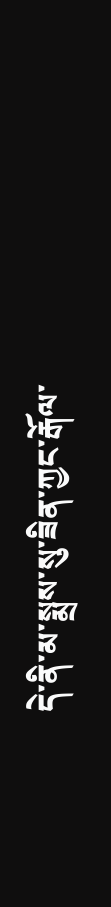དེ་ནི་མ་སྨྲས་སུ་ཟིན་ཀྱང་རྒོལ་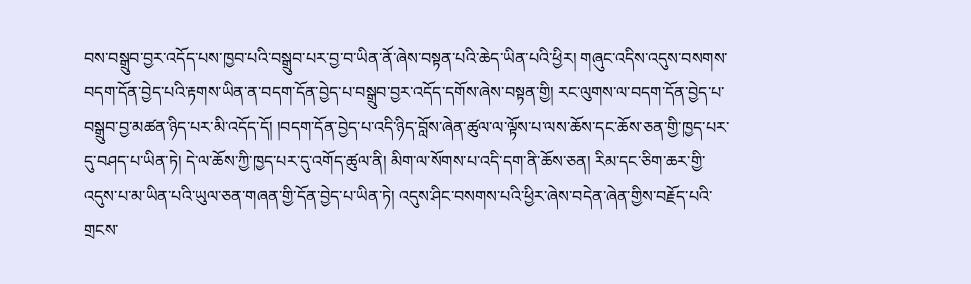བས་བསྒྲུབ་བྱར་འདོད་པས་ཁྱབ་པའི་བསྒྲུབ་པར་བྱ་བ་ཡིན་ནོ་ཞེས་བསྟན་པའི་ཆེད་ཡིན་པའི་ཕྱིར། གཞུང་འདིས་འདུས་བསགས་བདག་དོན་བྱེད་པའི་རྟགས་ཡིན་ན་བདག་དོན་བྱེད་པ་བསྒྲུབ་བྱར་འདོད་དགོས་ཞེས་བསྟན་གྱི། རང་ལུགས་ལ་བདག་དོན་བྱེད་པ་བསྒྲུབ་བྱ་མཚན་ཉིད་པར་མི་འདོད་དོ། །བདག་དོན་བྱེད་པ་འདི་ཉིད་བློས་ཞེན་ཚུལ་ལ་ལྟོས་པ་ལས་ཆོས་དང་ཆོས་ཅན་གྱི་ཁྱད་པར་དུ་བཤད་པ་ཡིན་ཏེ། དེ་ལ་ཆོས་ཀྱི་ཁྱད་པར་དུ་འགོད་ཚུལ་ནི། མིག་ལ་སོགས་པ་འདི་དག་ནི་ཆོས་ཅན། རིམ་དང་ཅིག་ཆར་གྱི་འདུས་པ་མ་ཡིན་པའི་ཡུལ་ཅན་གཞན་གྱི་དོན་བྱེད་པ་ཡིན་ཏེ། འདུས་ཤིང་བསགས་པའི་ཕྱིར་ཞེས་བདེན་ཞེན་གྱིས་བརྗོད་པའི་གྲངས་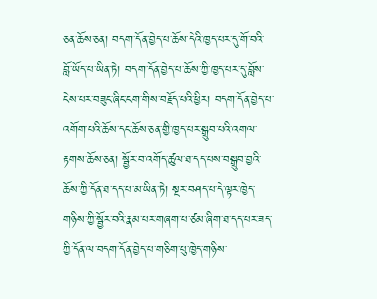ཅན་ཆོས་ཅན། བདག་དོན་བྱེད་པ་ཆོས་དེའི་ཁྱད་པར་དུ་གོ་བའི་བློ་ཡོད་པ་ཡིན་ཏེ། བདག་དོན་བྱེད་པ་ཆོས་ཀྱི་ཁྱད་པར་དུ་བློས་ངེས་པར་བཟུང་ཞིང་ངག་གིས་བརྗོད་པའི་ཕྱིར། བདག་དོན་བྱེད་པ་འགོག་པའི་ཆོས་དང་ཆོས་ཅན་གྱི་ཁྱད་པར་སྒྲུབ་པའི་འགལ་རྟགས་ཆོས་ཅན། སྦྱོར་བ་འགོད་ཚུལ་ཐ་དད་པས་བསྒྲུབ་བྱའི་ཆོས་ཀྱི་དོན་ཐ་དད་པ་མ་ཡིན་ཏེ། སྔར་བཤད་པ་དེ་ལྟར་ཁྱེད་གཉིས་ཀྱི་སྦྱོར་བའི་རྣམ་པར་གཞག་པ་ཙམ་ཞིག་ཐ་དད་པར་ཟད་ཀྱི་དོན་ལ་བདག་དོན་བྱེད་པ་གཅིག་པུ་ཁྱེད་གཉིས་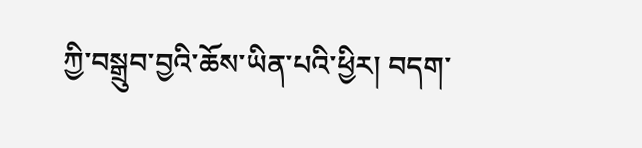ཀྱི་བསྒྲུབ་བྱའི་ཆོས་ཡིན་པའི་ཕྱིར། བདག་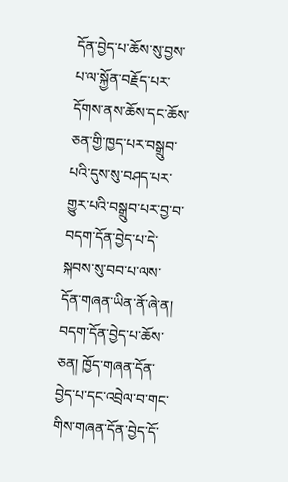དོན་བྱེད་པ་ཆོས་སུ་བྱས་པ་ལ་སྐྱོན་བརྗོད་པར་དོགས་ནས་ཆོས་དང་ཆོས་ཅན་གྱི་ཁྱད་པར་བསྒྲུབ་པའི་དུས་སུ་བཤད་པར་གྱུར་པའི་བསྒྲུབ་པར་བྱ་བ་བདག་དོན་བྱེད་པ་དེ་སྐབས་སུ་བབ་པ་ལས་དོན་གཞན་ཡིན་ནོ་ཞེ་ན། བདག་དོན་བྱེད་པ་ཆོས་ཅན། ཁྱོད་གཞན་དོན་བྱེད་པ་དང་འབྲེལ་བ་གང་གིས་གཞན་དོན་བྱེད་དོ་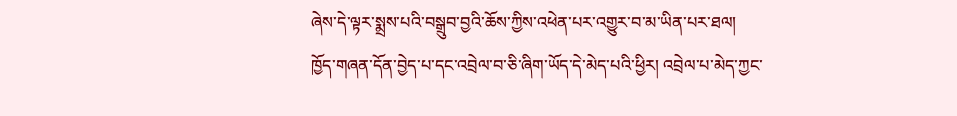ཞེས་དེ་ལྟར་སྨྲས་པའི་བསྒྲུབ་བྱའི་ཆོས་ཀྱིས་འཕེན་པར་འགྱུར་བ་མ་ཡིན་པར་ཐལ། ཁྱོད་གཞན་དོན་བྱེད་པ་དང་འབྲེལ་བ་ཅི་ཞིག་ཡོད་དེ་མེད་པའི་ཕྱིར། འབྲེལ་པ་མེད་ཀྱང་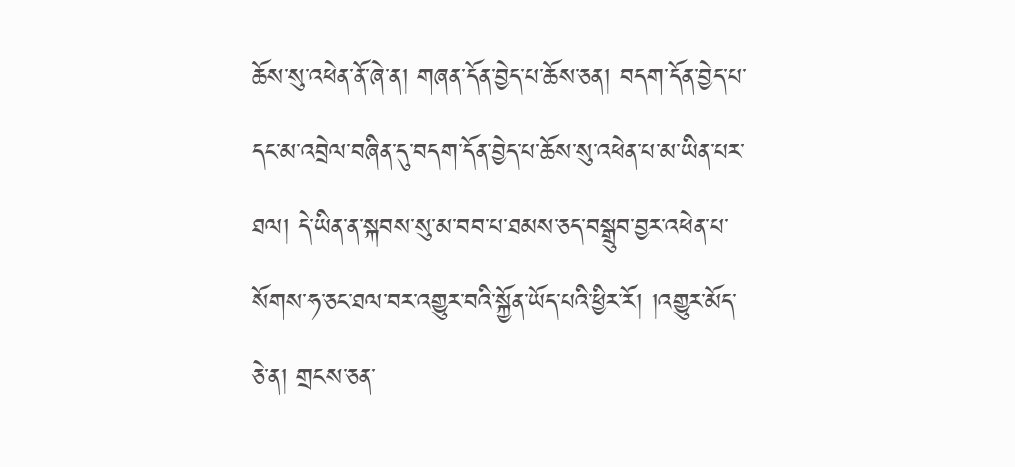ཆོས་སུ་འཕེན་ནོ་ཞེ་ན། གཞན་དོན་བྱེད་པ་ཆོས་ཅན། བདག་དོན་བྱེད་པ་དང་མ་འབྲེལ་བཞིན་དུ་བདག་དོན་བྱེད་པ་ཆོས་སུ་འཕེན་པ་མ་ཡིན་པར་ཐལ། དེ་ཡིན་ན་སྐབས་སུ་མ་བབ་པ་ཐམས་ཅད་བསྒྲུབ་བྱར་འཕེན་པ་སོགས་ཧ་ཅང་ཐལ་བར་འགྱུར་བའི་སྐྱོན་ཡོད་པའི་ཕྱིར་རོ། །འགྱུར་མོད་ཅེ་ན། གྲངས་ཅན་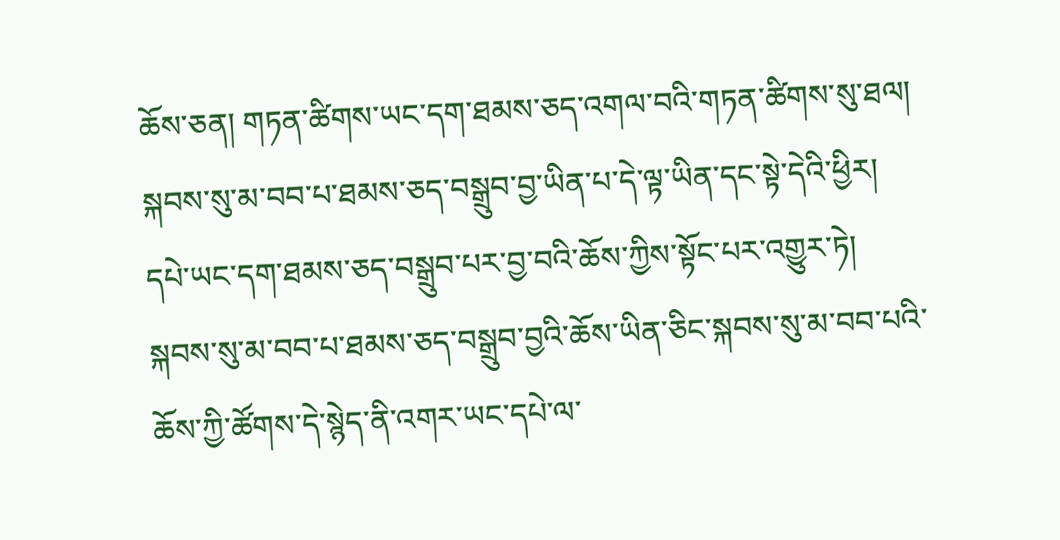ཆོས་ཅན། གཏན་ཚིགས་ཡང་དག་ཐམས་ཅད་འགལ་བའི་གཏན་ཚིགས་སུ་ཐལ། སྐབས་སུ་མ་བབ་པ་ཐམས་ཅད་བསྒྲུབ་བྱ་ཡིན་པ་དེ་ལྟ་ཡིན་དང་སྟེ་དེའི་ཕྱིར། དཔེ་ཡང་དག་ཐམས་ཅད་བསྒྲུབ་པར་བྱ་བའི་ཆོས་ཀྱིས་སྟོང་པར་འགྱུར་ཏེ། སྐབས་སུ་མ་བབ་པ་ཐམས་ཅད་བསྒྲུབ་བྱའི་ཆོས་ཡིན་ཅིང་སྐབས་སུ་མ་བབ་པའི་ཆོས་ཀྱི་ཚོགས་དེ་སྙེད་ནི་འགར་ཡང་དཔེ་ལ་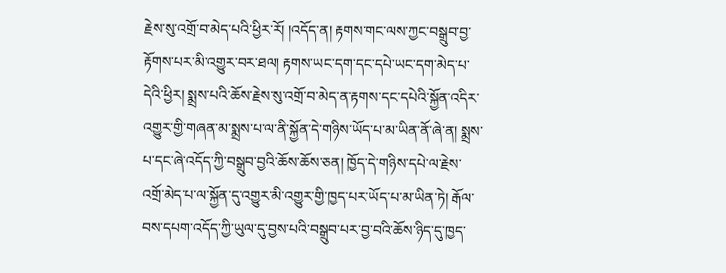རྗེས་སུ་འགྲོ་བ་མེད་པའི་ཕྱིར་རོ། །འདོད་ན། རྟགས་གང་ལས་ཀྱང་བསྒྲུབ་བྱ་རྟོགས་པར་མི་འགྱུར་བར་ཐལ། རྟགས་ཡང་དག་དང་དཔེ་ཡང་དག་མེད་པ་དེའི་ཕྱིར། སྨྲས་པའི་ཆོས་རྗེས་སུ་འགྲོ་བ་མེད་ན་རྟགས་དང་དཔེའི་སྐྱོན་འདིར་འགྱུར་གྱི་གཞན་མ་སྨྲས་པ་ལ་ནི་སྐྱོན་དེ་གཉིས་ཡོད་པ་མ་ཡིན་ནོ་ཞེ་ན། སྨྲས་པ་དང་ཞེ་འདོད་ཀྱི་བསྒྲུབ་བྱའི་ཆོས་ཆོས་ཅན། ཁྱོད་དེ་གཉིས་དཔེ་ལ་རྗེས་འགྲོ་མེད་པ་ལ་སྐྱོན་དུ་འགྱུར་མི་འགྱུར་གྱི་ཁྱད་པར་ཡོད་པ་མ་ཡིན་ཏེ། རྒོལ་བས་དཔག་འདོད་ཀྱི་ཡུལ་དུ་བྱས་པའི་བསྒྲུབ་པར་བྱ་བའི་ཆོས་ཉིད་དུ་ཁྱད་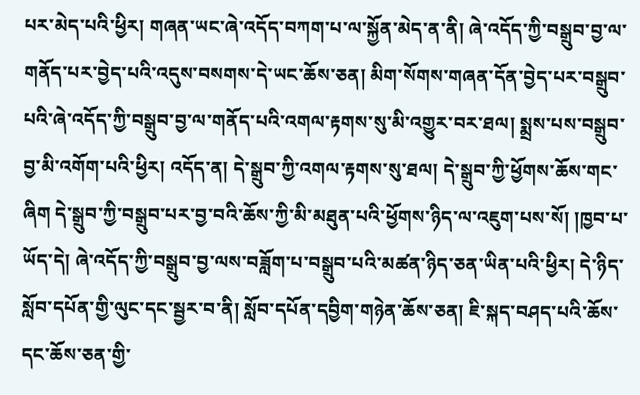པར་མེད་པའི་ཕྱིར། གཞན་ཡང་ཞེ་འདོད་བཀག་པ་ལ་སྐྱོན་མེད་ན་ནི། ཞེ་འདོད་ཀྱི་བསྒྲུབ་བྱ་ལ་གནོད་པར་བྱེད་པའི་འདུས་བསགས་དེ་ཡང་ཆོས་ཅན། མིག་སོགས་གཞན་དོན་བྱེད་པར་བསྒྲུབ་པའི་ཞེ་འདོད་ཀྱི་བསྒྲུབ་བྱ་ལ་གནོད་པའི་འགལ་རྟགས་སུ་མི་འགྱུར་བར་ཐལ། སྨྲས་པས་བསྒྲུབ་བྱ་མི་འགོག་པའི་ཕྱིར། འདོད་ན། དེ་སྒྲུབ་ཀྱི་འགལ་རྟགས་སུ་ཐལ། དེ་སྒྲུབ་ཀྱི་ཕྱོགས་ཆོས་གང་ཞིག དེ་སྒྲུབ་ཀྱི་བསྒྲུབ་པར་བྱ་བའི་ཆོས་ཀྱི་མི་མཐུན་པའི་ཕྱོགས་ཉིད་ལ་འཇུག་པས་སོ། །ཁྱབ་པ་ཡོད་དེ། ཞེ་འདོད་ཀྱི་བསྒྲུབ་བྱ་ལས་བཟློག་པ་བསྒྲུབ་པའི་མཚན་ཉིད་ཅན་ཡིན་པའི་ཕྱིར། དེ་ཉིད་སློབ་དཔོན་གྱི་ལུང་དང་སྦྱར་བ་ནི། སློབ་དཔོན་དབྱིག་གཉེན་ཆོས་ཅན། ཇི་སྐད་བཤད་པའི་ཆོས་དང་ཆོས་ཅན་གྱི་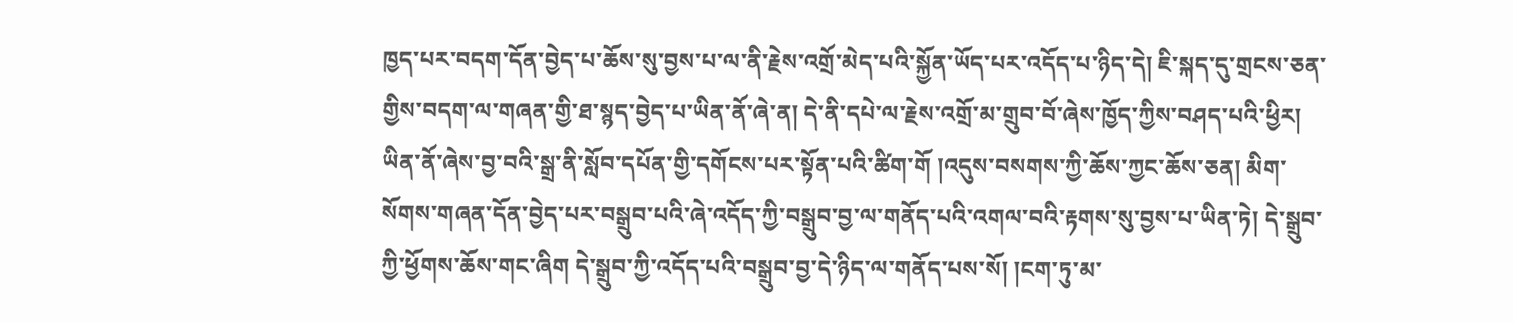ཁྱད་པར་བདག་དོན་བྱེད་པ་ཆོས་སུ་བྱས་པ་ལ་ནི་རྗེས་འགྲོ་མེད་པའི་སྐྱོན་ཡོད་པར་འདོད་པ་ཉིད་དེ། ཇི་སྐད་དུ་གྲངས་ཅན་གྱིས་བདག་ལ་གཞན་གྱི་ཐ་སྙད་བྱེད་པ་ཡིན་ནོ་ཞེ་ན། དེ་ནི་དཔེ་ལ་རྗེས་འགྲོ་མ་གྲུབ་བོ་ཞེས་ཁྱོད་ཀྱིས་བཤད་པའི་ཕྱིར། ཡིན་ནོ་ཞེས་བྱ་བའི་སྒྲ་ནི་སློབ་དཔོན་གྱི་དགོངས་པར་སྟོན་པའི་ཚིག་གོ །འདུས་བསགས་ཀྱི་ཆོས་ཀྱང་ཆོས་ཅན། མིག་སོགས་གཞན་དོན་བྱེད་པར་བསྒྲུབ་པའི་ཞེ་འདོད་ཀྱི་བསྒྲུབ་བྱ་ལ་གནོད་པའི་འགལ་བའི་རྟགས་སུ་བྱས་པ་ཡིན་ཏེ། དེ་སྒྲུབ་ཀྱི་ཕྱོགས་ཆོས་གང་ཞིག དེ་སྒྲུབ་ཀྱི་འདོད་པའི་བསྒྲུབ་བྱ་དེ་ཉིད་ལ་གནོད་པས་སོ། །ངག་ཏུ་མ་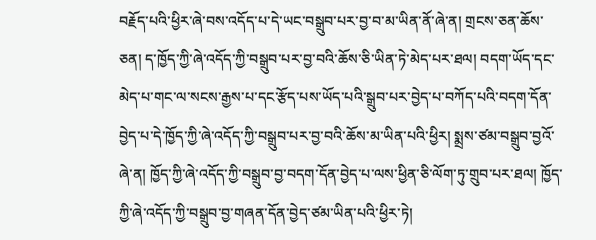བརྗོད་པའི་ཕྱིར་ཞེ་བས་འདོད་པ་དེ་ཡང་བསྒྲུབ་པར་བྱ་བ་མ་ཡིན་ནོ་ཞེ་ན། གྲངས་ཅན་ཆོས་ཅན། ད་ཁྱོད་ཀྱི་ཞེ་འདོད་ཀྱི་བསྒྲུབ་པར་བྱ་བའི་ཆོས་ཅི་ཡིན་ཏེ་མེད་པར་ཐལ། བདག་ཡོད་དང་མེད་པ་གང་ལ་སངས་རྒྱས་པ་དང་རྩོད་པས་ཡོད་པའི་སྒྲུབ་པར་བྱེད་པ་བཀོད་པའི་བདག་དོན་བྱེད་པ་དེ་ཁྱོད་ཀྱི་ཞེ་འདོད་ཀྱི་བསྒྲུབ་པར་བྱ་བའི་ཆོས་མ་ཡིན་པའི་ཕྱིར། སྨྲས་ཙམ་བསྒྲུབ་བྱའོ་ཞེ་ན། ཁྱོད་ཀྱི་ཞེ་འདོད་ཀྱི་བསྒྲུབ་བྱ་བདག་དོན་བྱེད་པ་ལས་ཕྱིན་ཅི་ལོག་ཏུ་གྲུབ་པར་ཐལ། ཁྱོད་ཀྱི་ཞེ་འདོད་ཀྱི་བསྒྲུབ་བྱ་གཞན་དོན་བྱེད་ཙམ་ཡིན་པའི་ཕྱིར་ཏེ།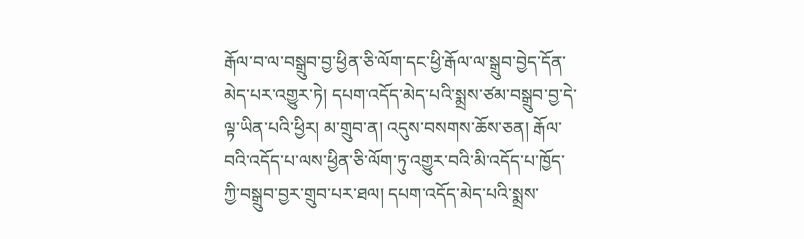རྒོལ་བ་ལ་བསྒྲུབ་བྱ་ཕྱིན་ཅི་ལོག་དང་ཕྱི་རྒོལ་ལ་སྒྲུབ་བྱེད་དོན་མེད་པར་འགྱུར་ཏེ། དཔག་འདོད་མེད་པའི་སྨྲས་ཙམ་བསྒྲུབ་བྱ་དེ་ལྟ་ཡིན་པའི་ཕྱིར། མ་གྲུབ་ན། འདུས་བསགས་ཆོས་ཅན། རྒོལ་བའི་འདོད་པ་ལས་ཕྱིན་ཅི་ལོག་ཏུ་འགྱུར་བའི་མི་འདོད་པ་ཁྱོད་ཀྱི་བསྒྲུབ་བྱར་གྲུབ་པར་ཐལ། དཔག་འདོད་མེད་པའི་སྨྲས་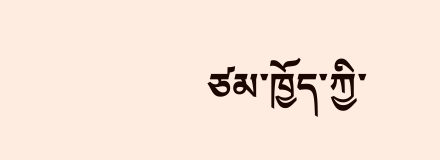ཙམ་ཁྱོད་ཀྱི་